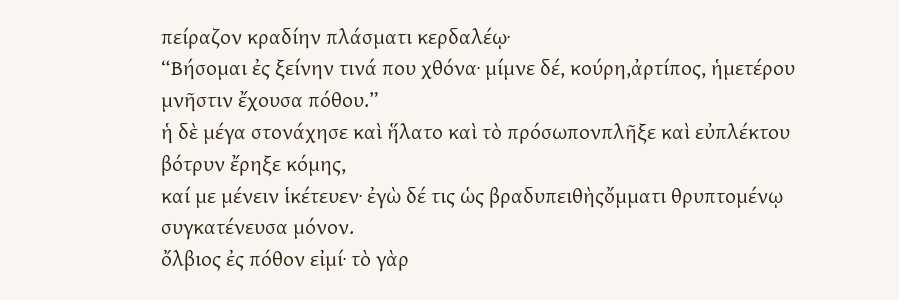πείραζον κραδίην πλάσματι κερδαλέῳ·
“Βήσομαι ἐς ξείνην τινά που χθόνα· μίμνε δέ, κούρη,ἀρτίπος, ἡμετέρου μνῆστιν ἔχουσα πόθου.”
ἡ δὲ μέγα στονάχησε καὶ ἥλατο καὶ τὸ πρόσωπονπλῆξε καὶ εὐπλέκτου βότρυν ἔρηξε κόμης,
καί με μένειν ἱκέτευεν· ἐγὼ δέ τις ὡς βραδυπειθὴςὄμματι θρυπτομένῳ συγκατένευσα μόνον.
ὄλβιος ἐς πόθον εἰμί· τὸ γὰρ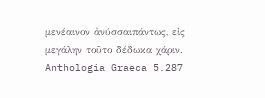μενέαινον ἀνύσσαιπάντως, εἰς μεγάλην τοῦτο δέδωκα χάριν.
Anthologia Graeca 5.287